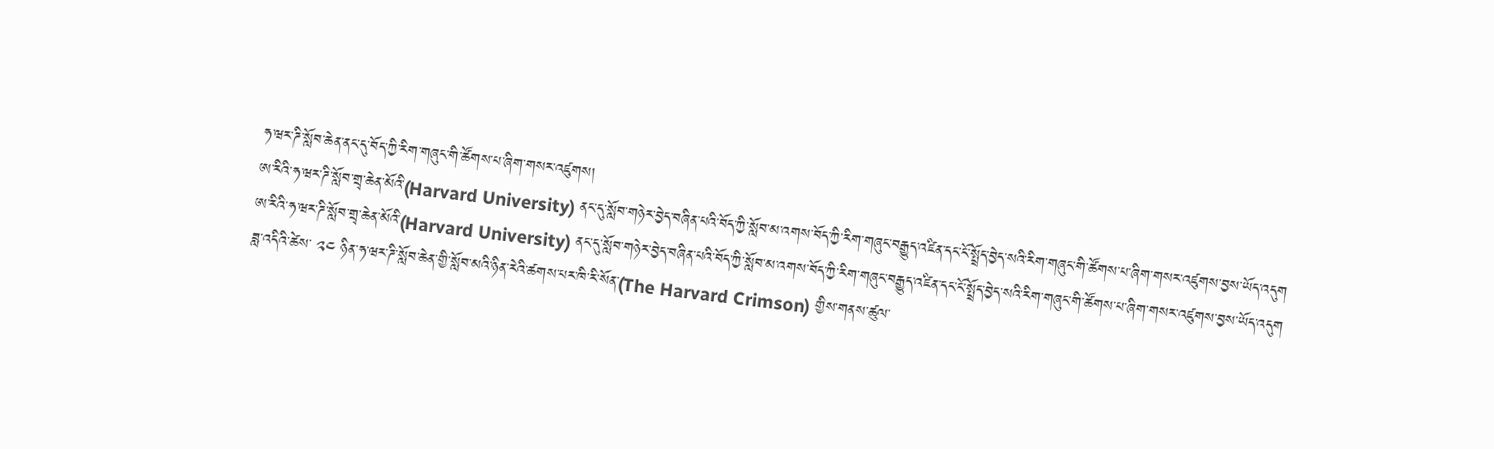ཧ་ཝར་ཌི་སློབ་ཆེན་ནང་དུ་བོད་ཀྱི་རིག་གཞུང་གི་ཚོགས་པ་ཞིག་གསར་འཛུགས།
ཨ་རིའི་ཧ་ཝར་ཌི་སློབ་གྲྭ་ཆེན་མོའི་(Harvard University) ནང་དུ་སློབ་གཉེར་བྱེད་བཞིན་པའི་བོད་ཀྱི་སློབ་མ་འགས་བོད་ཀྱི་རིག་གཞུང་བརྒྱུད་འཛིན་དང་ངོ་སྤྲོད་བྱེད་སའི་རིག་གཞུང་གི་ཚོགས་པ་ཞིག་གསར་འཛུགས་བྱས་ཡོད་འདུག
ཨ་རིའི་ཧ་ཝར་ཌི་སློབ་གྲྭ་ཆེན་མོའི་(Harvard University) ནང་དུ་སློབ་གཉེར་བྱེད་བཞིན་པའི་བོད་ཀྱི་སློབ་མ་འགས་བོད་ཀྱི་རིག་གཞུང་བརྒྱུད་འཛིན་དང་ངོ་སྤྲོད་བྱེད་སའི་རིག་གཞུང་གི་ཚོགས་པ་ཞིག་གསར་འཛུགས་བྱས་ཡོད་འདུག
ཟླ་འདིའི་ཚེས་ ༢༤ ཉིན་ཧ་ཝར་ཌི་སློབ་ཆེན་གྱི་སློབ་མའི་ཉིན་རེའི་ཚགས་པར་ཁི་རི་སོན་(The Harvard Crimson) གྱིས་གནས་ཚུལ་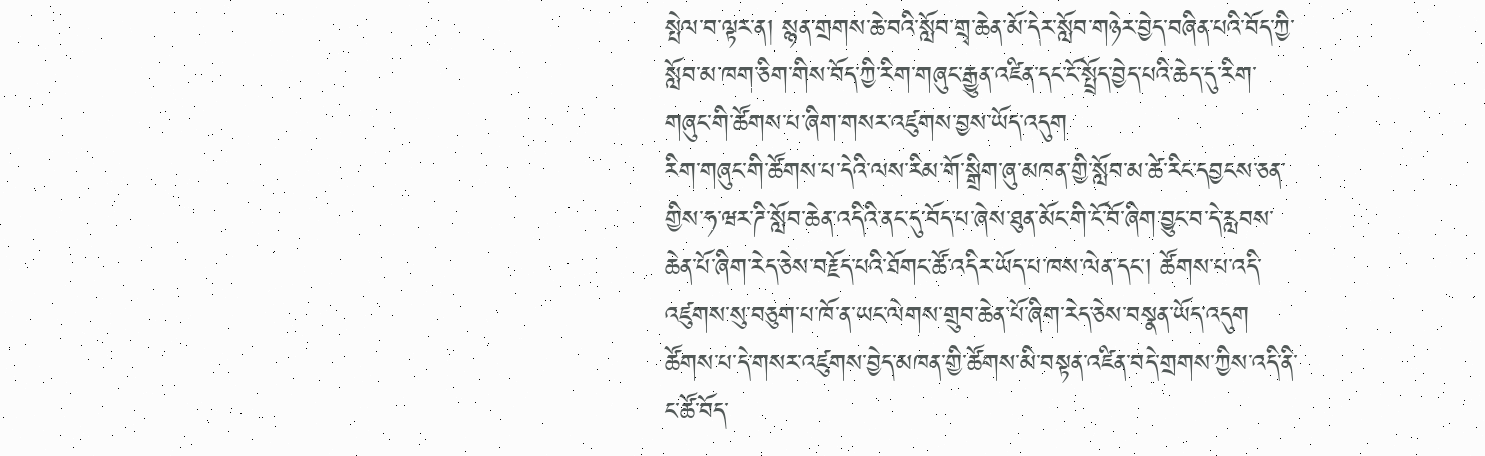སྤེལ་བ་ལྟར་ན། སྙན་གྲགས་ཆེ་བའི་སློབ་གྲྭ་ཆེན་མོ་དེར་སློབ་གཉེར་བྱེད་བཞིན་པའི་བོད་ཀྱི་སློབ་མ་ཁག་ཅིག་གིས་བོད་ཀྱི་རིག་གཞུང་རྒྱུན་འཛིན་དང་ངོ་སྤྲོད་བྱེད་པའི་ཆེད་དུ་རིག་གཞུང་གི་ཚོགས་པ་ཞིག་གསར་འཛུགས་བྱས་ཡོད་འདུག
རིག་གཞུང་གི་ཚོགས་པ་དེའི་ལས་རིམ་གོ་སྒྲིག་ཞུ་མཁན་གྱི་སློབ་མ་ཚེ་རིང་དབྱངས་ཅན་གྱིས་ཧ་ཝར་ཌི་སློབ་ཆེན་འདིའི་ནང་དུ་བོད་པ་ཞེས་ཐུན་མོང་གི་ངོ་བོ་ཞིག་བྱུང་བ་དེ་རླབས་ཆེན་པོ་ཞིག་རེད་ཅེས་བརྗོད་པའི་ཐོགང་ཚོ་འདིར་ཡོད་པ་ཁས་ལེན་དང་། ཚོགས་པ་འདི་འཛུགས་སུ་བཅུག་པ་ཁོ་ན་ཡང་ལེགས་གྲུབ་ཆེན་པོ་ཞིག་རེད་ཅེས་བསྣན་ཡོད་འདུག
ཚོགས་པ་དེ་གསར་འཛུགས་བྱེད་མཁན་གྱི་ཚོགས་མི་བསྟན་འཛིན་བདེ་གྲགས་ཀྱིས་འདི་ནི་ང་ཚོ་བོད་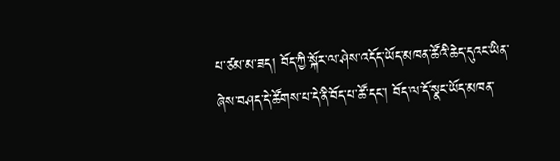པ་ཙམ་མ་ཟད། བོད་ཀྱི་སྐོར་ལ་ཤེས་འདོད་ཡོད་མཁན་ཚོའི་ཆེད་དུའང་ཡིན་ཞེས་བཤད་དེ་ཚོགས་པ་དེ་ནི་བོད་པ་ཚོ་དང་། བོད་ལ་དོ་སྣང་ཡོད་མཁན་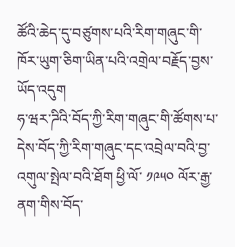ཚོའི་ཆེད་དུ་བཙུགས་པའི་རིག་གཞུང་གི་ཁོར་ཡུག་ཅིག་ཡིན་པའི་འགྲེལ་བརྗོད་བྱས་ཡོད་འདུག
ཧ་ཝར་ཌིའི་བོད་ཀྱི་རིག་གཞུང་གི་ཚོགས་པ་དེས་བོད་ཀྱི་རིག་གཞུང་དང་འབྲེལ་བའི་བྱ་འགུལ་སྤེལ་བའི་ཐོག ཕྱི་ལོ་ ༡༩༥༠ ལོར་རྒྱ་ནག་གིས་བོད་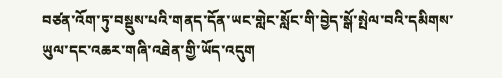བཙན་འོག་ཏུ་བསྡུས་པའི་གནད་དོན་ཡང་གླེང་སློང་གི་བྱེད་སྒོ་སྤེལ་བའི་དམིགས་ཡུལ་དང་འཆར་གཞི་འཐེན་གྱི་ཡོད་འདུག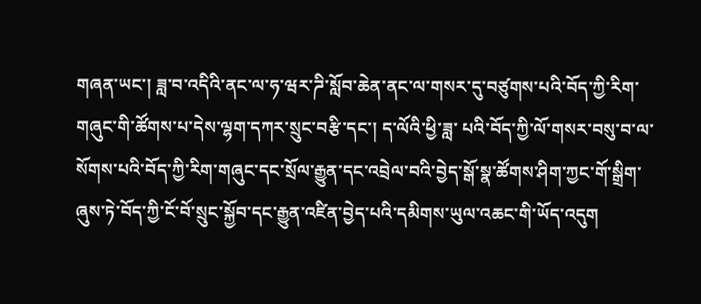གཞན་ཡང་། ཟླ་བ་འདིའི་ནང་ལ་ཧ་ཝར་ཌི་སློབ་ཆེན་ནང་ལ་གསར་དུ་བཙུགས་པའི་བོད་ཀྱི་རིག་གཞུང་གི་ཚོགས་པ་དེས་ལྷག་དཀར་སྲུང་བརྩི་དང་། ད་ལོའི་ཕྱི་ཟླ་ པའི་བོད་ཀྱི་ལོ་གསར་བསུ་བ་ལ་སོགས་པའི་བོད་ཀྱི་རིག་གཞུང་དང་སྲོལ་རྒྱུན་དང་འབྲེལ་བའི་བྱེད་སྒོ་སྣ་ཚོགས་ཤིག་ཀྱང་གོ་སྒྲིག་ཞུས་ཏེ་བོད་ཀྱི་ངོ་བོ་སྲུང་སྐྱོབ་དང་རྒྱུན་འཛིན་བྱེད་པའི་དམིགས་ཡུལ་འཆང་གི་ཡོད་འདུག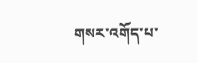གསར་འགོད་པ་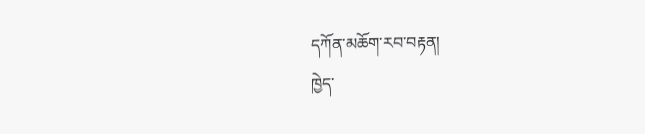དཀོན་མཆོག་རབ་བརྟན།
ཁྱེད་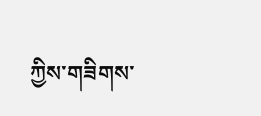ཀྱིས་གཟིགས་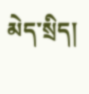མེད་སྲིད།